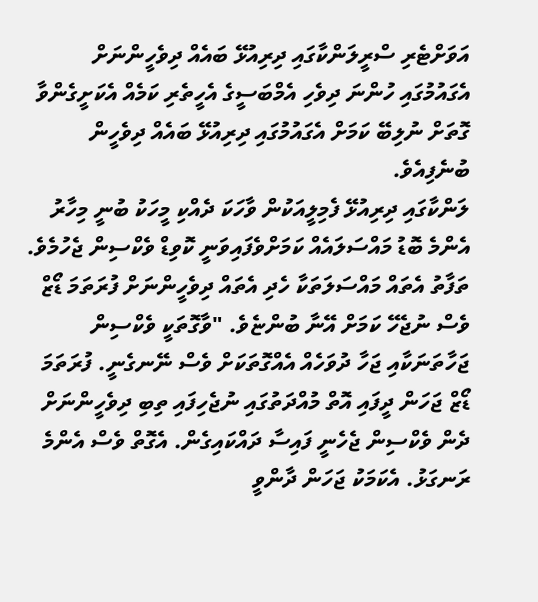އަވަށްޓެރި ސްރީލަންކާގައި ދިރިއުޅޭ ބައެއް ދިވެހީންނަށް އެގައުމުގައި ހުންނަ ދިވެހި އެމްބަސީގެ އެހީތެރި ކަމެއް އެކަށީގެންވާ ގޮތަށް ނުލިބޭ ކަމަށް އެގައުމުގައި ދިރިއުޅޭ ބައެއް ދިވެހީން ބުނެފިއެވެ.
ލަންކާގައި ދިރިއުޅޭ ފެމިލީއަކުން ވާހަކަ ދެއްކި މީހަކު ބުނީ މިހާރު އެންމެ ބޮޑު މައްސަލައެއް ކަމަށްވެފައިވަނީ ކޮވިޑް ވެކްސިން ޖެހުމެވެ. ތަފާތު އެތައް މައްސަލަތަކާ ހެދި އެތައް ދިވެހީންނަށް ފުރަތަމަ ޑޯޒް ވެސް ނުޖެހޭ ކަމަށް އޭނާ ބުންޏެވެ. "ވާގޮތަކީ ވެކްސިން ޖަހާތަނަކާއި ޖަހާ ދުވަހެއް އެއްގޮތަކަށް ވެސް ނޭނގެނީ. ފުރަތަމަ ޑޯޒް ޖަހަން ދީފައި އޮތް މުއްދަތުގައި ނުޖެހިފައި ތިބި ދިވެހީންނަށް ދެން ވެކްސިން ޖެހެނީ ފައިސާ ދައްކައިގެން. އެގޮތް ވެސް އެންމެ ރަނގަޅު. އެކަމަކު ޖަހަން ދާންވީ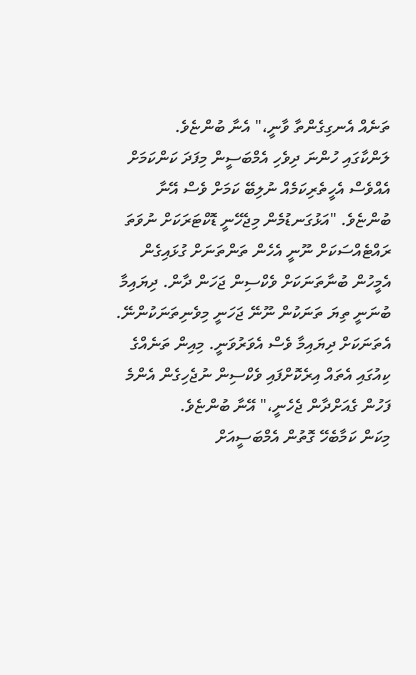ތަނެއް އެނގިގެންތާ ވާނީ،" އެނާ ބުންޏެވެ.
ލަންކާގައި ހުންނަ ދިވެހި އެމްބަސީން މިފަދަ ކަންކަމަށް އެއްވެސް އެހީތެރިކަމެއް ނުލިބޭ ކަމަށް ވެސް އޭނާ ބުންޏެވެ. "އަޅުގަނޑުމެން މިޖެހޭނީ ޑޮކްޓަރަކަށް ނުވަތަ ރައްޓެއްސަކަށް ނޫނީ އެހެން ތަންތަނަށް ގުޅައިގެން އެމީހުން ބުނާތަނަކަށް ވެކްސިން ޖަހަން ދާން. ދިޔައިމާ ބުނަނީ ތިޔަ ތަނަކުން ނޫނޭ ޖަހަނީ މިވެނިތަނަކުންނޭ. އެތަނަކަށް ދިޔައިމާ ވެސް އެވަރުވަނީ. މިއިން ތަނެއްގެ ކިއުގައި އެތައް އިރެކޮށްފައި ވެކްސިން ނުޖެހިގެން އެންމެ ފަހުން ގެއަށްދާން ޖެހެނީ،" އޭނާ ބުންޏެވެ.
މިކަން ކަމާބެހޭ ގޮތުން އެމްބަސީއަށް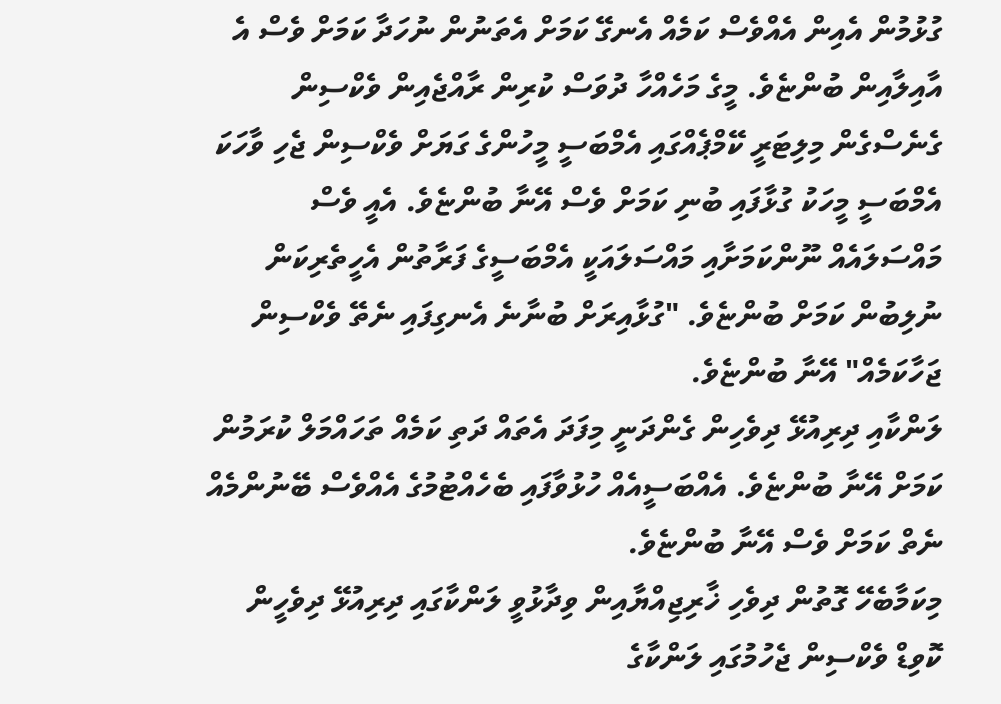ގުޅުމުން އެއިން އެއްވެސް ކަމެއް އެނގޭ ކަމަށް އެތަނުން ނުހަދާ ކަމަށް ވެސް އެ އާއިލާއިން ބުންޏެވެ. މީގެ މަހެއްހާ ދުވަސް ކުރިން ރާއްޖެއިން ވެކްސިން ގެނެސްގެން މިލިޓަރީ ކޭމްޕެއްގައި އެމްބަސީ މީހުންގެ ގަޔަށް ވެކްސިން ޖެހި ވާހަކަ އެމްބަސީ މީހަކު ގުޅާފައި ބުނި ކަމަށް ވެސް އޭނާ ބުންޏެވެ. އެއީ ވެސް މައްސަލައެއް ނޫންކަމަށާއި މައްސަލައަކީ އެމްބަސީގެ ފަރާތުން އެހީތެރިކަން ނުލިބުން ކަމަށް ބުންޏެވެ. "ގުޅާއިރަށް ބުނާނެ އެނގިފައި ނެތޭ ވެކްސިން ޖަހާކަމެއް" އޭނާ ބުންޏެވެ.
ލަންކާއި ދިރިއުޅޭ ދިވެހިން ގެންދަނީ މިފަދަ އެތައް ދަތި ކަމެއް ތަހައްމަލް ކުރަމުން ކަމަށް އޭނާ ބުންޏެވެ. އެއްބަސީއެއް ހުޅުވާފައި ބެހެއްޓުމުގެ އެއްވެސް ބޭނުންމެއް ނެތް ކަމަށް ވެސް އޭނާ ބުންޏެވެ.
މިކަމާބެހޭ ގޮތުން ދިވެހި ޚާރިޖިއްޔާއިން ވިދާޅުވީ ލަންކާގައި ދިރިއުޅޭ ދިވެހީން ކޮވިޑް ވެކްސިން ޖެހުމުގައި ލަންކާގެ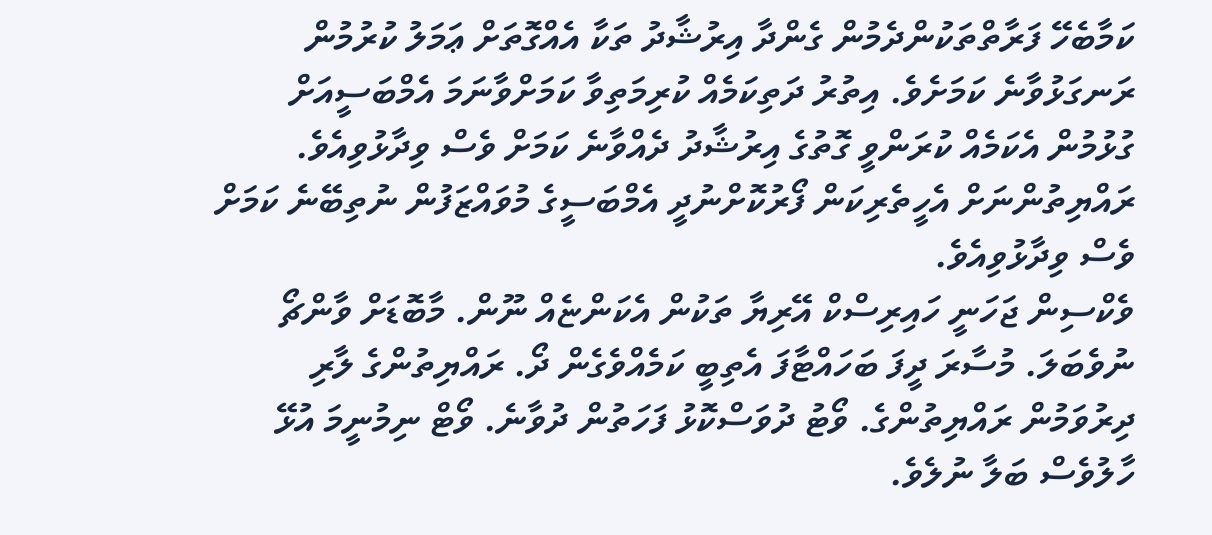ކަމާބެހޭ ފަރާތްތަކުންދެމުން ގެންދާ އިރުޝާދު ތަކާ އެއްގޮތަށް ޢަމަލު ކުރުމުން ރަނގަޅުވާނެ ކަމަށެވެ. އިތުރު ދަތިކަމެއް ކުރިމަތިވާ ކަމަށްވާނަމަ އެމްބަސީއަށް ގުޅުމުން އެކަމެއް ކުރަންވީ ގޮތުގެ އިރުޝާދު ދެއްވާނެ ކަމަށް ވެސް ވިދާޅުވިއެވެ. ރައްޔިތުންނަށް އެހީތެރިކަން ފޯރުކޮށްނުދީ އެމްބަސީގެ މުވައްޒަފުން ނުތިބޭނެ ކަމަށް ވެސް ވިދާޅުވިއެވެ.
ވެކްސިން ޖަހަނީ ހައިރިސްކް އޭރިޔާ ތަކުން އެކަންޏެއް ނޫން. މާބޮޑަށް ވާންޗޯ ނުވެބަލަ. މުސާރަ ދީފަ ބަހައްޓާފަ އެތިބީ ކަމެއްވެގެން ދޯ. ރައްޔިތުންގެ ލާރި ދިރުވަމުން ރައްޔިތުންގެ. ވޯޓު ދުވަސްކޮޅު ފަހަތުން ދުވާނެ. ވޯޓް ނިމުނީމަ އުޅޭ ހާލުވެސް ބަލާ ނުލެވެ.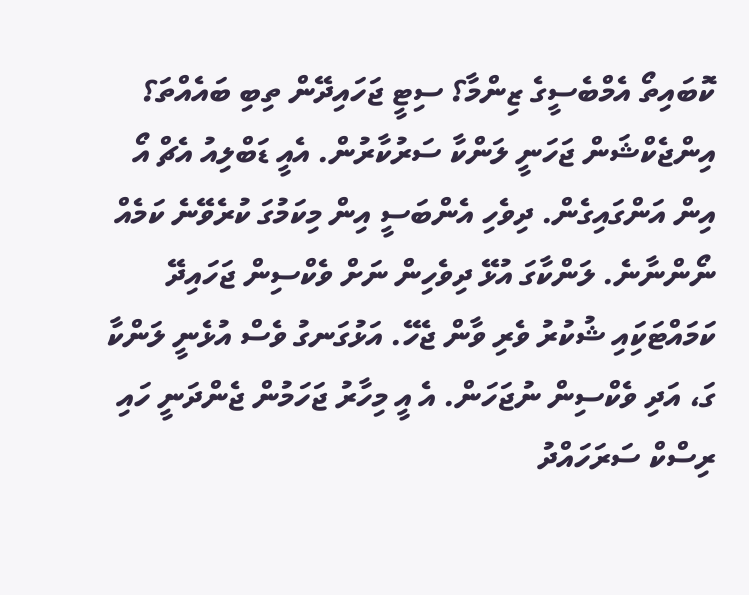ކޮބައިތޯ އެމްބެސީގެ ޒިންމާ؟ ސިޓީ ޖަހައިދޭން ތިބި ބައެއްތަ؟
އިންޖެކްޝަން ޖަހަނީ ލަންކާ ސަރުކާރުން. އެއީ ޑަބްލިއު އެޗް އޯ އިން އަންގައިގެން. ދިވެހި އެންބަސީ އިން މިކަމުގަ ކުރެވޭނެ ކަމެއް ނޯންނާނެ. ލަންކާގަ އުޅޭ ދިވެހިން ނަށް ވެކްސިން ޖަހައިދޭ ކަމައްޓަކަިއި ޝުކުރު ވެރި ވާން ޖެހޭ. އަޅުގަނގު ވެސް އުޅެނީ ލަންކާ ގަ، އަދި ވެކްސިން ނުޖަހަން. އެ އީ މިހާރު ޖަހަމުން ޖެންދަނީ ހައި ރިސްކް ސަރަހައްދު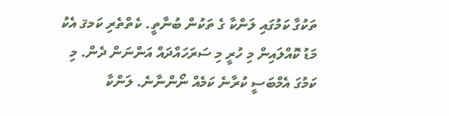ތަކުގާ ކަމުގައި ލަންކާ ގެ ތަކުން ބުނާތީ. ކެތްތެރި ކަމޤ އެކު މަޑު ކޮއްލައިން މި ހުރީ މި ސަރަހައްދައް އަންނަން ދެން. މި ކަމުގަ އެމްބަސީ ކުރާނެ ކަމެއް ނޯންނާނެ. ލަންކާ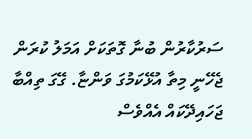ސަރުކާރުން ބުނާ ގޮތަކަށް އަމަލު ކުރަން ޖެހޭނީ މިތާ އުޅޭކަމުގަ ވަންޏާ. ގޭގަ ތިއްބާ ޖަހައިދޭކައް އެއްވެސް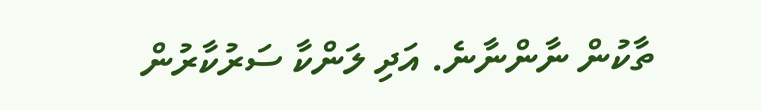ތާކުން ނާންނާނެ. އަދި ލަންކާ ސަރުކާރުން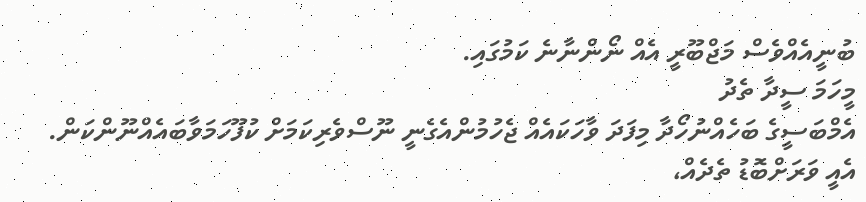ބުނީއެއްވެސް މަޖްބޫރީ އެއް ނޯންނާނެ ކަމުގައި.
މީހަމަ ސީދާ ތެދު
އެމްބަސީގެ ބަހެއްނުހޯދާ މިފަދަ ވާހަކައެއް ޖެހުމުންއެގެނީ ނޫސްވެރިކަމަށް ކުފޫހަމަވާބައެއްނޫންކަން.
އެއީ ވަރަށްބޮޑު ތެދެއް،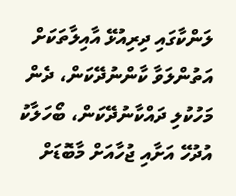ލަންކާގައި ދިރިއުޅޭ އާއިލާތަކަށް އަތުންލަވާ ކާންނުދޭކަން، ދެން މަހުކުލި ދައްކާނުދޭކަން، ބޯހަލާކު
އުދުހޭ އަށާއި ޖުހާއަށް މާބޮޑަށް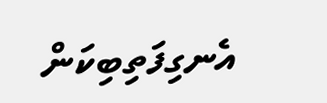އެނގިފަތިބިކަން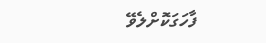ފާހަގަކޮށްލެވޭ